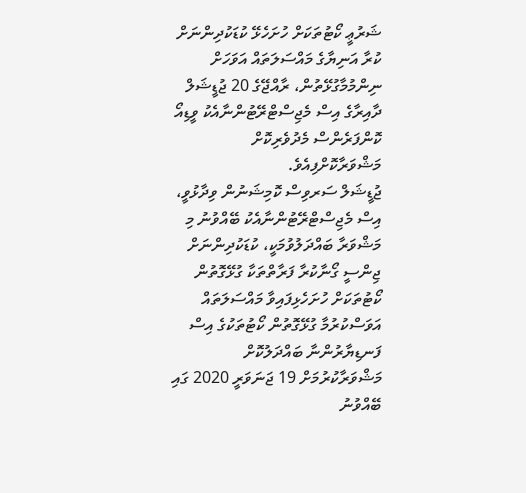ޝަރުޢީ ކޯޓުތަކަށް ހުށަހެޅޭ ކުޑަކުދިންނަށް ކުރާ އަނިޔާގެ މައްސަލަތައް އަވަހަށް ނިންމުމާގުޅޭތުން، ރާއްޖޭގެ 20 ޖުޑީޝަލް ދާއިރާގެ އިސް މެޖިސްޓްރޭޓުންނާއެކު ވީޑިއޯ ކޮންފަރެންސް މެދުވެރިކޮށް މަޝްވަރާކޮށްފިއެވެ.
ޖުޑީޝަލް ސަރވިސް ކޮމިޝަނުން ވިދާޅުވީ، އިސް މެޖިސްޓްރޭޓުންނާއެކު ބޭއްވުނު މި މަޝްވަރާ ބައްދަލުވުމަކީ، ކުޑަކުދިންނަށް ޖިންސީ ގޯނާކުރާ ފަރާތްތަކާ ގުޅޭގޮތުން ކޯޓުތަކަށް ހުށަހެޅިފައިވާ މައްސަލަތައް އަވަސްކުރުމާ ގުޅޭގޮތުން ކޯޓުތަކުގެ އިސް ފަނޑިޔާރުންނާ ބައްދަލުކޮށް މަޝްވަރާކުރުމަށް 19 ޖަނަވަރީ 2020 ގައި ބޭއްވުނު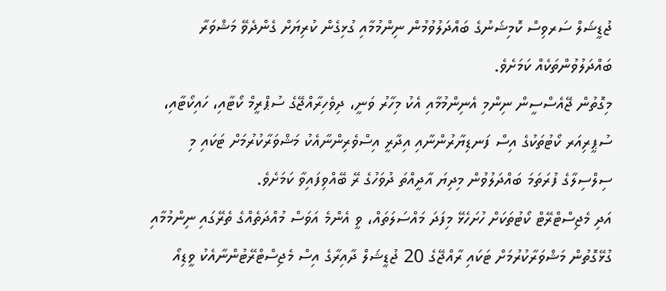ޖުޑީޝަލް ސަރވިސް ކޮމިޝަނުގެ ބައްދަލުވުމުން ނިންމުމާއި ގުޅިގެން ކުރިޔަށް ގެންދެވޭ މަޝްވަރާ ބައްދަލުވުންތަކެއް ކަމަށެވެ.
މިގޮތުން ޖޭއެސްސީން ނިންމި އެނިންމުމާއި އެކު މިހާރު ވަނީ، ދިވެހިރާއްޖޭގެ ސުޕްރީމް ކޯޓާއި، ހައިކޯޓާއި، ސުޕީރިއަރ ކޯޓުތަކުގެ އިސް ފަނޑިޔާރުންނާއި އިދާރީ އިސްވެރިންނާއެކު މަޝްވަރާކުރުމަށް ޓަކައި މި ސިލްސިލާގެ ފުރަތަމަ ބައްދަލުވުން މިދިޔަ އާދީއްތަ ދުވަހުގެ ރޭ ބޭއްވިފައިވާ ކަމަށެވެ.
އަދި މެޖިސްޓްރޭޓް ކޯޓުތަކަށް ހުށަހެޅޭ މިފަދަ މައްސަލަތައް، ވީ އެންމެ އަވަސް މުއްދަތެއްގެ ތެރޭގައި ނިންމުމާއި ގުޅޭގޮތުން މަޝްވަރާކުރުމަށް ޓަކައި ރާއްޖޭގެ 20 ޖުޑީޝަލް ދާއިރާގެ އިސް މެޖިސްޓްރޭޓުންނާއެކު ވީޑިއޯ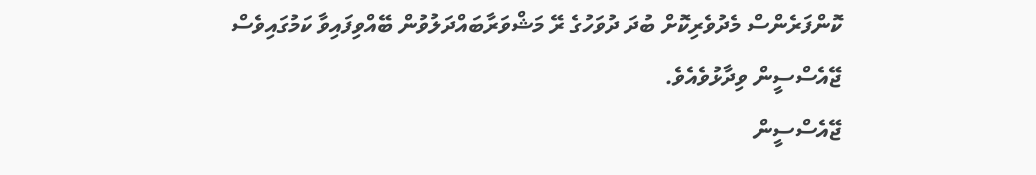ކޮންފަރެންސް މެދުވެރިކޮށް ބުދަ ދުވަހުގެ ރޭ މަޝްވަރާބައްދަލުވުން ބޭއްވިފައިވާ ކަމުގައިވެސް ޖޭއެސްސީން ވިދާޅުވެއެވެ.
ޖޭއެސްސީން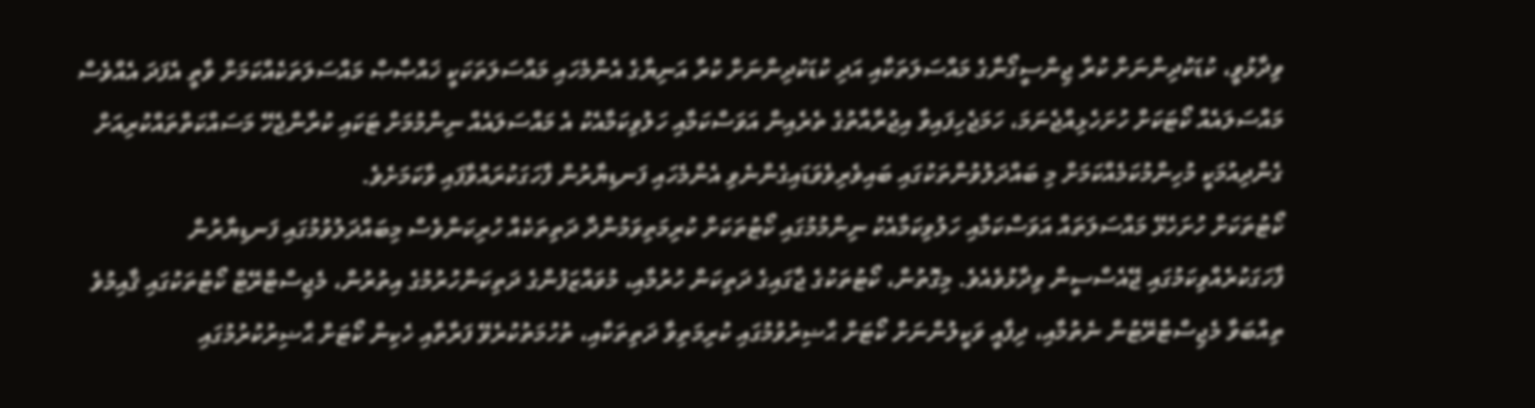ވިދާޅުވީ، ކުޑަކުދިންނަށް ކުރާ ޖިންސީގޯނާގެ މައްސަލަތަކާއި އަދި ކުޑަކުދިންނަށް ކުރާ އަނިޔާގެ އެންމެހައި މައްސަލަތަކަކީ ޚައްޞާޞް މައްސަލަތަކެއްކަމަށް ވާތީ އެފަދަ އެއްވެސް މައްސަލައެއް ކޯޓަކަށް ހުށަހެޅިއްޖެނަމަ، ހަމަޖެހިފައިވާ އިޖުރާއާތުގެ ތެރެއިން އަވަސްކަމާއި ހަލުވިކަމާއެކު އެ މައްސަލައެއް ނިންމުމަށް ޓަކައި ކުރާންޖެހޭ މަސައްކަތްތައްކުރިއަށް ގެންދިއުމަކީ މުހިންމުކަމެއްކަމަށް މި ބައްދަލުވުންތަކުގައި ބައިވެރިވެވަޑައިގެންނެވި އެންމެހައި ފަނޑިޔާރުން ފާހަގަކުރައްވާފައި ވާކަމަށެވެ.
ކޯޓުތަކަށް ހުށަހެޅޭ މައްސަލަތައް އަވަސްކަމާއި ހަލުވިކަމާއެކު ނިންމުމުގައި ކޯޓުތަކަށް ކުރިމަތިވަމުންދާ ދަތިތަކެއް ހުރިކަންވެސް މިބައްދަލުވުމުގައި ފަނޑިޔާރުން ފާހަގަކުރެއްވިކަމުގައި ޖޭއެސްސީން ވިދާޅުވެއެވެ. މިގޮތުން، ކޯޓުތަކުގެ ޖާގައިގެ ދަތިކަން ހުރުމާއި، މުވައްޒަފުންގެ ދަތިކަންހުރުމުގެ އިތުރުން، މެޖިސްޓްރޭޓް ކޯޓުތަކުގައި ޤާއިމުވެ ތިއްބަވާ މެޖިސްޓްރޭޓުން ނެތުމާއި، ދިފާއީ ވަކީލުންނަށް ކޯޓަށް ޙާޟިރުވުމުގައި ކުރިމަތިވާ ދަތިތަކާއި، ތުހުމަތުކުރެވޭ ފަރާތާއި ހެކިން ކޯޓަށް ޙާޟިރުކުރުމުގައި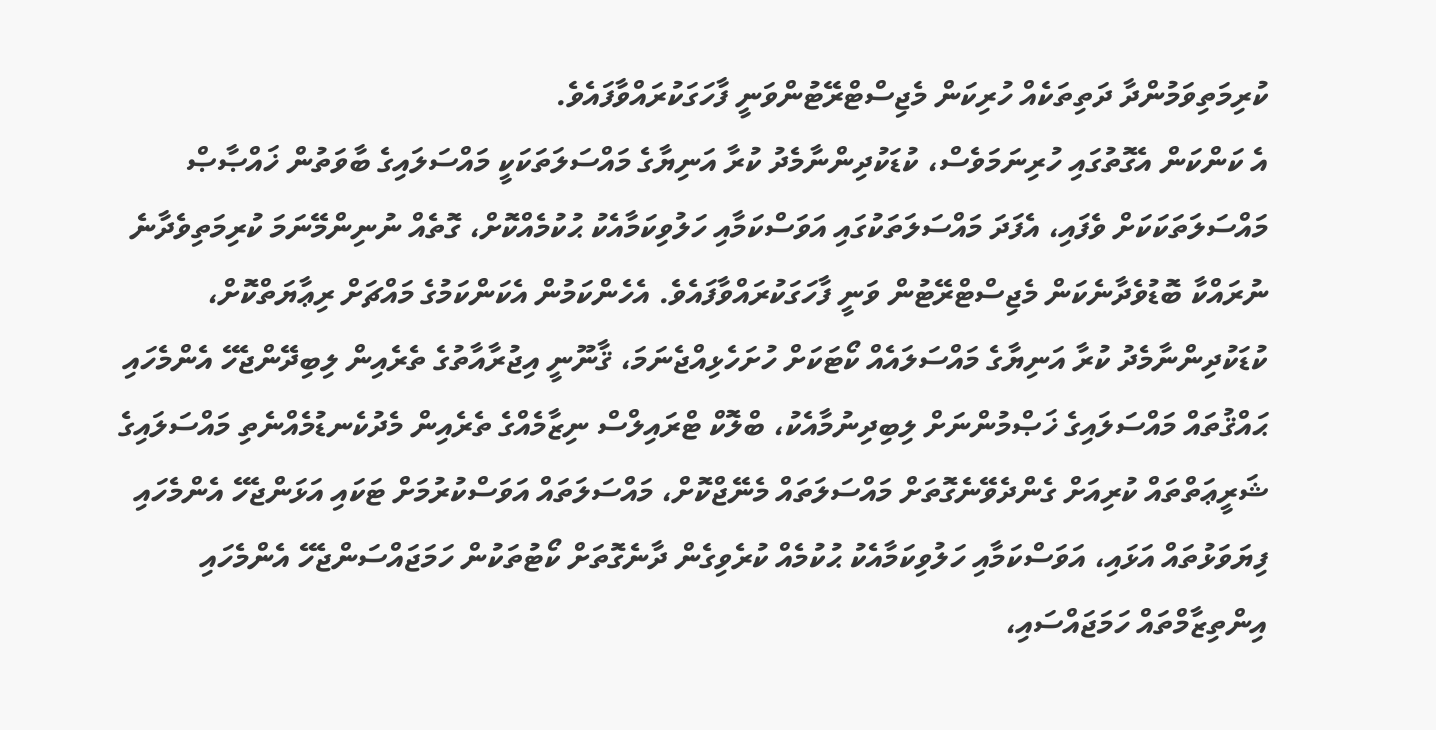ކުރިމަތިވަމުންދާ ދަތިތަކެއް ހުރިކަން މެޖިސްޓްރޭޓުންވަނީ ފާހަގަކުރައްވާފައެވެ.
އެ ކަންކަން އެގޮތުގައި ހުރިނަމަވެސް، ކުޑަކުދިންނާމެދު ކުރާ އަނިޔާގެ މައްސަލަތަކަކީ މައްސަލައިގެ ބާވަތުން ޚައްޞާޞް މައްސަލަތަކަކަށް ވެފައި، އެފަދަ މައްސަލަތަކުގައި އަވަސްކަމާއި ހަލުވިކަމާއެކު ޙުކުމެއްކޮށް، ގޮތެއް ނުނިންމޭނަމަ ކުރިމަތިވެދާނެ ނުރައްކާ ބޮޑުވެދާނެކަން މެޖިސްޓްރޭޓުން ވަނީ ފާހަގަކުރައްވާފައެވެ. އެހެންކަމުން އެކަންކަމުގެ މައްޗަށް ރިޢާޔަތްކޮށް، ކުޑަކުދިންނާމެދު ކުރާ އަނިޔާގެ މައްސަލައެއް ކޯޓަކަށް ހުށަހެޅިއްޖެނަމަ، ޤާނޫނީ އިޖުރާއާތުގެ ތެރެއިން ލިބިދޭންޖެހޭ އެންމެހައި ޙައްޤުތައް މައްސަލައިގެ ޚަޞްމުންނަށް ލިބިދިނުމާއެކު، ބްލޮކް ޓްރައިލްސް ނިޒާމެއްގެ ތެރެއިން މެދުކެނޑުމެއްނެތި މައްސަލައިގެ ޝަރީޢަތްތައް ކުރިއަށް ގެންދެވޭނެގޮތަށް މައްސަލަތައް މެނޭޖްކޮށް، މައްސަލަތައް އަވަސްކުރުމަށް ޓަކައި އަޅަންޖެހޭ އެންމެހައި ފިޔަވަޅުތައް އަޅައި، އަވަސްކަމާއި ހަލުވިކަމާއެކު ޙުކުމެއް ކުރެވިގެން ދާނެގޮތަށް ކޯޓުތަކުން ހަމަޖައްސަންޖެހޭ އެންމެހައި އިންތިޒާމްތައް ހަމަޖައްސައި،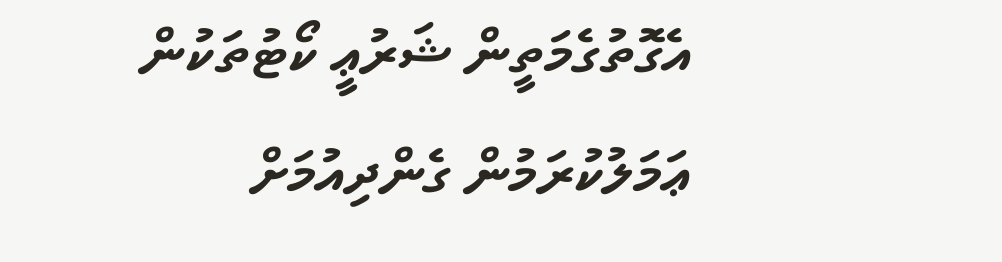އެގޮތުގެމަތީން ޝަރުޢީ ކޯޓުތަކުން ޢަމަލުކުރަމުން ގެންދިއުމަށް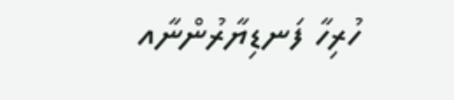ހުރިހާ ފަނޑިޔާރުންނާއ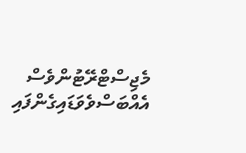މެޖިސްޓްރޭޓުންވެސް އެއްބަސްވެވަޑައިގެންފައި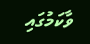ވާކަމުގައި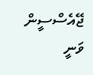ޖޭއެސްސީން ވަނީ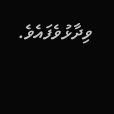ވިދާޅުވެފައެވެ.